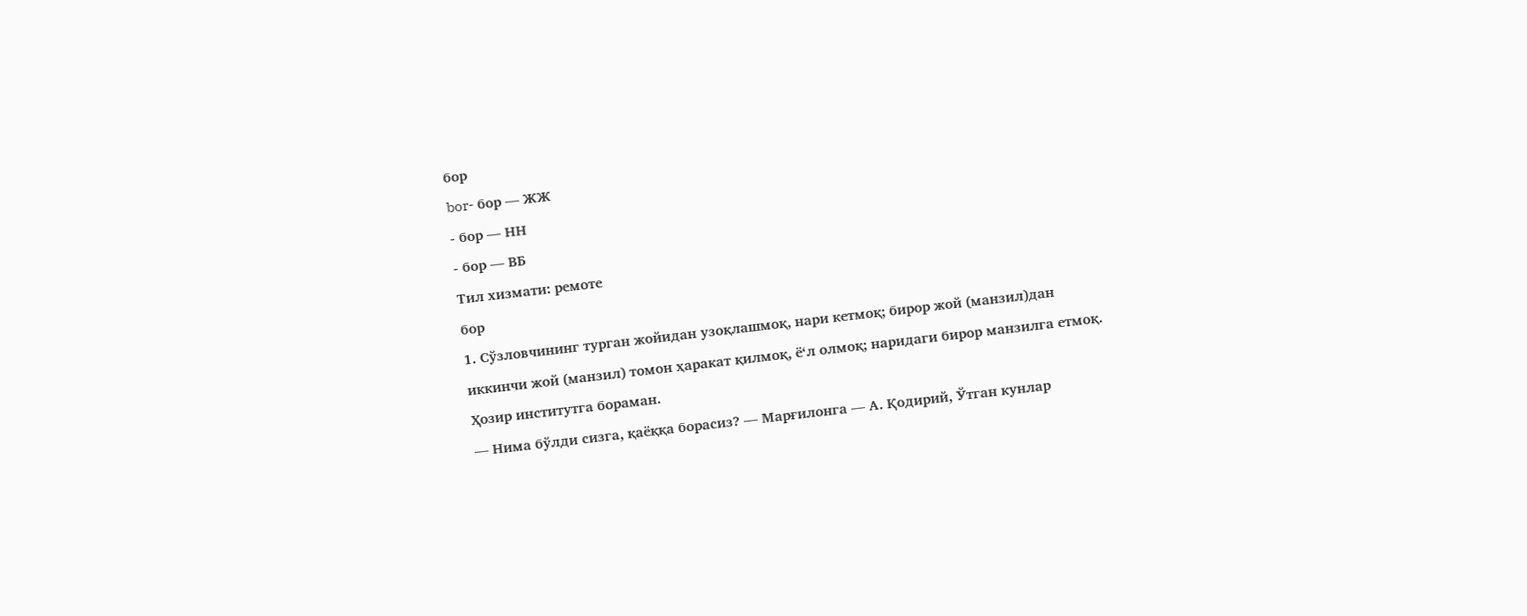бор
bor- бор — ЖЖ
- бор — НН
- бор — ВБ
Тил хизмати: ремоте
бор
1. Сўзловчининг турган жойидан узоқлашмоқ, нари кетмоқ; бирор жой (манзил)дан иккинчи жой (манзил) томон ҳаракат қилмоқ, ёʻл олмоқ; наридаги бирор манзилга етмоқ.
Ҳозир институтга бораман.
— Нима бўлди сизга, қаёққа борасиз? — Марғилонга — А. Қодирий, Ўтган кунлар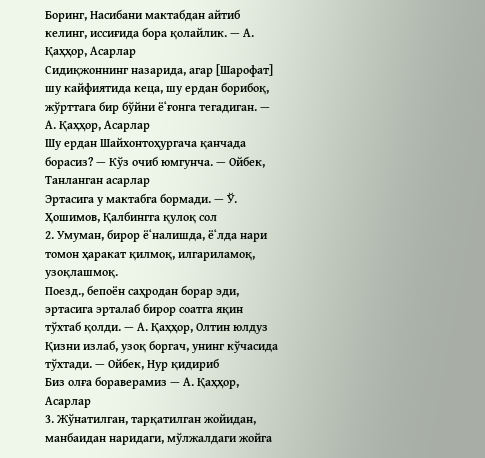Боринг, Насибани мактабдан айтиб келинг, иссиғида бора қолайлик. — А. Қаҳҳор, Асарлар
Сидиқжоннинг назарида, агар [Шарофат] шу кайфиятида кеца, шу ердан борибоқ, жўрттага бир бўйни ёʻғонга тегадиган. — А. Қаҳҳор, Асарлар
Шу ердан Шайхонтоҳургача қанчада борасиз? — Кўз очиб юмгунча. — Ойбек, Танланган асарлар
Эртасига у мактабга бормади. — Ў. Ҳошимов, Қалбингга қулоқ сол
2. Умуман, бирор ёʻналишда, ёʻлда нари томон ҳаракат қилмоқ, илгариламоқ, узоқлашмоқ.
Поезд., бепоён саҳродан борар эди, эртасига эрталаб бирор соатга яқин тўхтаб қолди. — А. Қаҳҳор, Олтин юлдуз
Қизни излаб, узоқ боргач, унинг кўчасида тўхтади. — Ойбек, Нур қидириб
Биз олға бораверамиз — А. Қаҳҳор, Асарлар
3. Жўнатилган, тарқатилган жойидан, манбаидан наридаги, мўлжалдаги жойга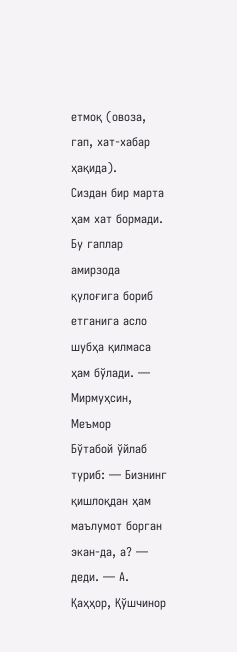етмоқ (овоза, гап, хат-хабар ҳақида).
Сиздан бир марта ҳам хат бормади.
Бу гаплар амирзода қулоғига бориб етганига асло шубҳа қилмаса ҳам бўлади. — Мирмуҳсин, Меъмор
Бўтабой ўйлаб туриб: — Бизнинг қишлоқдан ҳам маълумот борган экан-да, а? — деди. — А. Қаҳҳор, Қўшчинор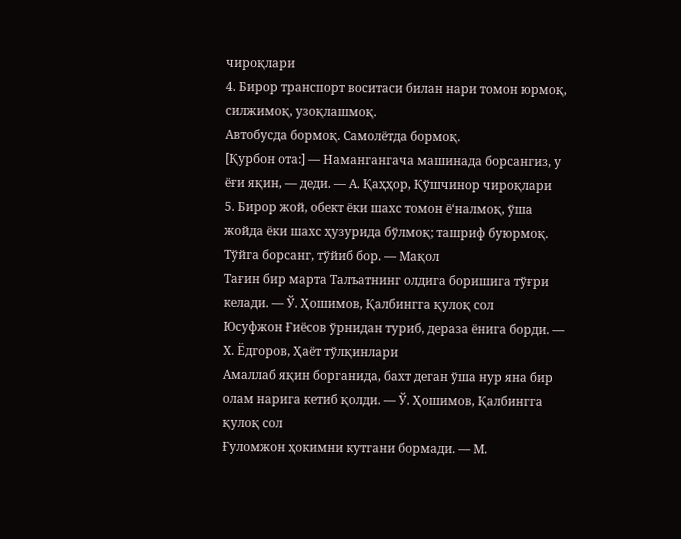чироқлари
4. Бирор транспорт воситаси билан нари томон юрмоқ, силжимоқ, узоқлашмоқ.
Автобусда бормоқ. Самолётда бормоқ.
[Қурбон ота:] — Намангангача машинада борсангиз, у ёғи яқин, — деди. — А. Қаҳҳор, Қўшчинор чироқлари
5. Бирор жой, обект ёки шахс томон ёʻналмоқ, ўша жойда ёки шахс ҳузурида бўлмоқ; ташриф буюрмоқ.
Тўйга борсанг, тўйиб бор. — Мақол
Тағин бир марта Талъатнинг олдига боришига тўғри келади. — Ў. Ҳошимов, Қалбингга қулоқ сол
Юсуфжон Ғиёсов ўрнидан туриб, дераза ёнига борди. — Х. Ёдгоров, Ҳаёт тўлқинлари
Амаллаб яқин борганида, бахт деган ўша нур яна бир олам нарига кетиб қолди. — Ў. Ҳошимов, Қалбингга қулоқ сол
Ғуломжон ҳокимни кутгани бормади. — М.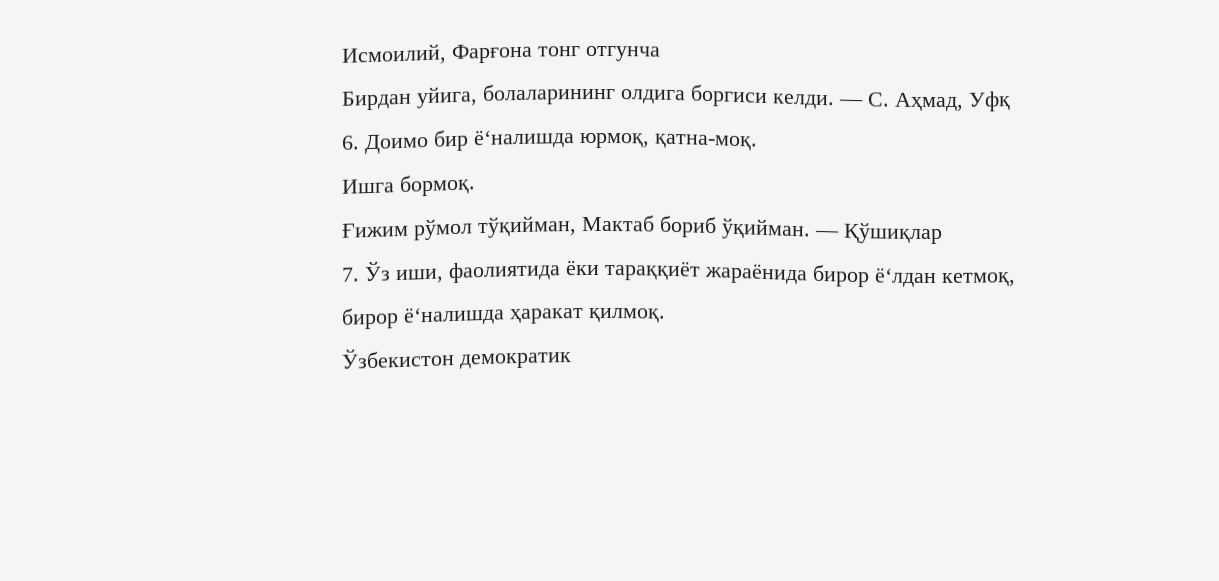Исмоилий, Фарғона тонг отгунча
Бирдан уйига, болаларининг олдига боргиси келди. — С. Аҳмад, Уфқ
6. Доимо бир ёʻналишда юрмоқ, қатна-моқ.
Ишга бормоқ.
Ғижим рўмол тўқийман, Мактаб бориб ўқийман. — Қўшиқлар
7. Ўз иши, фаолиятида ёки тараққиёт жараёнида бирор ёʻлдан кетмоқ, бирор ёʻналишда ҳаракат қилмоқ.
Ўзбекистон демократик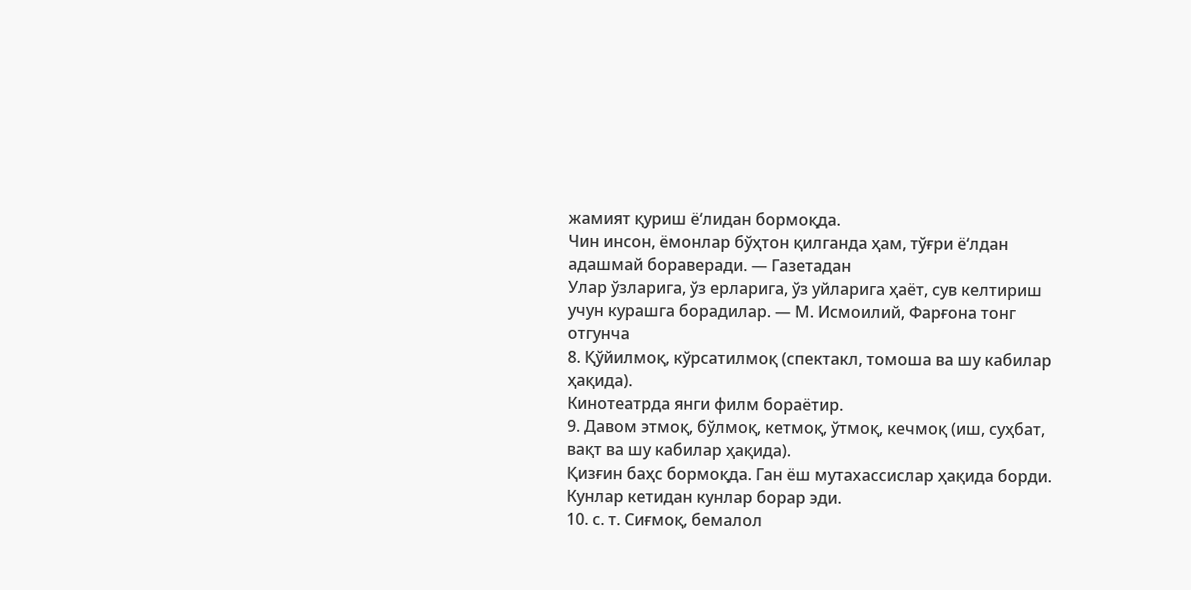жамият қуриш ёʻлидан бормоқда.
Чин инсон, ёмонлар бўҳтон қилганда ҳам, тўғри ёʻлдан адашмай бораверади. — Газетадан
Улар ўзларига, ўз ерларига, ўз уйларига ҳаёт, сув келтириш учун курашга борадилар. — М. Исмоилий, Фарғона тонг отгунча
8. Қўйилмоқ, кўрсатилмоқ (спектакл, томоша ва шу кабилар ҳақида).
Кинотеатрда янги филм бораётир.
9. Давом этмоқ, бўлмоқ, кетмоқ, ўтмоқ, кечмоқ (иш, суҳбат, вақт ва шу кабилар ҳақида).
Қизғин баҳс бормоқда. Ган ёш мутахассислар ҳақида борди. Кунлар кетидан кунлар борар эди.
10. с. т. Сиғмоқ, бемалол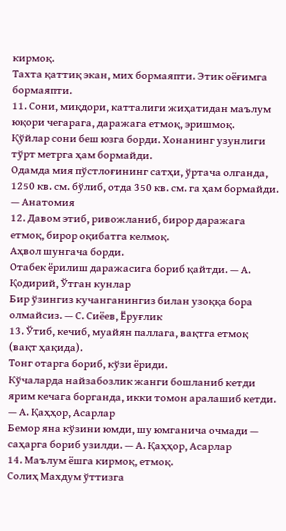кирмоқ.
Тахта қаттиқ экан, мих бормаяпти. Этик оёғимга бормаяпти.
11. Сони, миқдори, катталиги жиҳатидан маълум юқори чегарага, даражага етмоқ, эришмоқ.
Қўйлар сони беш юзга борди. Хонанинг узунлиги тўрт метрга ҳам бормайди.
Одамда мия пўстлоғининг сатҳи, ўртача олганда, 1250 кв. см. бўлиб, отда 350 кв. см. га ҳам бормайди. — Анатомия
12. Давом этиб, ривожланиб, бирор даражага етмоқ, бирор оқибатга келмоқ.
Аҳвол шунгача борди.
Отабек ёрилиш даражасига бориб қайтди. — А. Қодирий, Ўтган кунлар
Бир ўзингиз кучанганингиз билан узоққа бора олмайсиз. — С. Сиёев, Ёруғлик
13. Ўтиб, кечиб, муайян паллага, вақтга етмоқ (вақт ҳақида).
Тонг отарга бориб, кўзи ёриди.
Кўчаларда найзабозлик жанги бошланиб кетди ярим кечага борганда, икки томон аралашиб кетди. — А. Қаҳҳор, Асарлар
Бемор яна кўзини юмди, шу юмганича очмади — саҳарга бориб узилди. — А. Қаҳҳор, Асарлар
14. Маълум ёшга кирмоқ, етмоқ.
Солиҳ Махдум ўттизга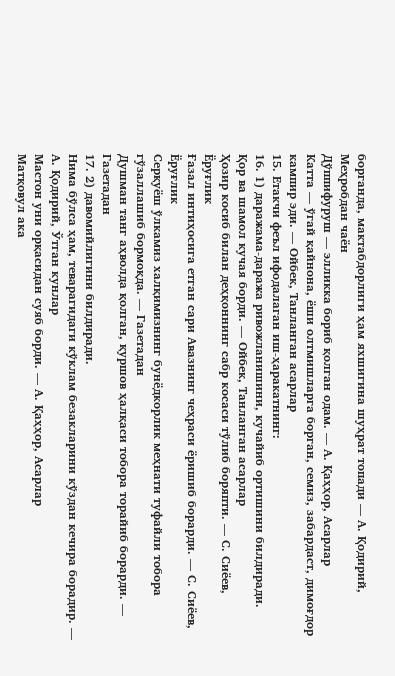борганда, мактабдорлиги ҳам яхшигина шуҳрат топади — А. Қодирий, Меҳробдан чаён
Дўппифуруш — элликка бориб қолган одам. — А. Қаҳҳор, Асарлар
Катта — ўгай қайнона, ёши олтмишларга борган, семиз, забардаст, димоғдор кампир эди. — Ойбек, Танланган асарлар
15. Етакчи феъл ифодалаган иш-ҳаракатнинг:
16. 1) даражама-даража ривожланишини, кучайиб ортишини билдиради.
Қор ва шамол кучая борди. — Ойбек, Танланган асарлар
Ҳозир косиб билан деҳқоннинг сабр косаси тўлиб боряпти. — С. Сиёев, Ёруғлик
Ғазал интиҳосига етган сари Авазнинг чеҳраси ёришиб борарди. — С. Сиёев, Ёруғлик
Серқуёш ўлкамиз халқимизнинг бунёдкорлик меҳнати туфайли тобора гўзаллашиб бормоқда. — Газетадан
Душман танг аҳволда қолган, қуршов ҳалқаси тобора торайиб борарди. — Газетадан
17. 2) давомийлигини билдиради.
Нима бўлса ҳам, теварагидаги кўклам безакларини кўздан кечира борадир. — А. Қодирий, Ўтган кунлар
Мастон уни орқасидан суяб борди. — А. Қаҳҳор, Асарлар
Матқовул ака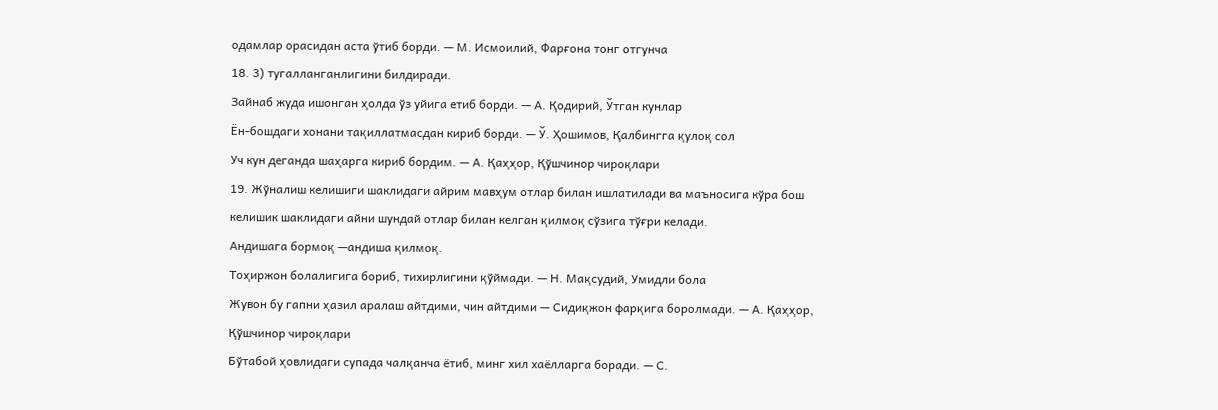одамлар орасидан аста ўтиб борди. — М. Исмоилий, Фарғона тонг отгунча
18. 3) тугалланганлигини билдиради.
Зайнаб жуда ишонган ҳолда ўз уйига етиб борди. — А. Қодирий, Ўтган кунлар
Ён-бошдаги хонани тақиллатмасдан кириб борди. — Ў. Ҳошимов, Қалбингга қулоқ сол
Уч кун деганда шаҳарга кириб бордим. — А. Қаҳҳор, Қўшчинор чироқлари
19. Жўналиш келишиги шаклидаги айрим мавҳум отлар билан ишлатилади ва маъносига кўра бош келишик шаклидаги айни шундай отлар билан келган қилмоқ сўзига тўғри келади.
Андишага бормоқ —андиша қилмоқ.
Тоҳиржон болалигига бориб, тихирлигини қўймади. — Н. Мақсудий, Умидли бола
Жувон бу гапни ҳазил аралаш айтдими, чин айтдими — Сидиқжон фарқига боролмади. — А. Қаҳҳор, Қўшчинор чироқлари
Бўтабой ҳовлидаги супада чалқанча ётиб, минг хил хаёлларга боради. — С.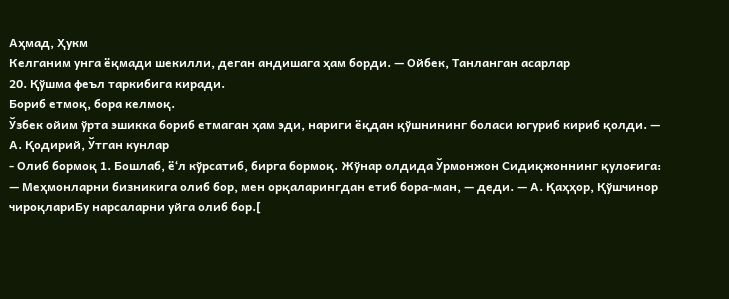Аҳмад, Ҳукм
Келганим унга ёқмади шекилли, деган андишага ҳам борди. — Ойбек, Танланган асарлар
20. Қўшма феъл таркибига киради.
Бориб етмоқ, бора келмоқ.
Ўзбек ойим ўрта эшикка бориб етмаган ҳам эди, нариги ёқдан қўшнининг боласи югуриб кириб қолди. — А. Қодирий, Ўтган кунлар
- Олиб бормоқ 1. Бошлаб, ёʻл кўрсатиб, бирга бормоқ. Жўнар олдида Ўрмонжон Сидиқжоннинг қулоғига: — Меҳмонларни бизникига олиб бор, мен орқаларингдан етиб бора-ман, — деди. — А. Қаҳҳор, Қўшчинор чироқлариБу нарсаларни уйга олиб бор.[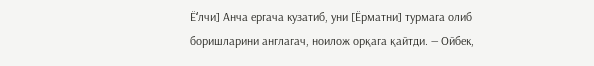Ёʻлчи] Анча ергача кузатиб, уни [Ёрматни] турмага олиб боришларини англагач, ноилож орқага қайтди. — Ойбек,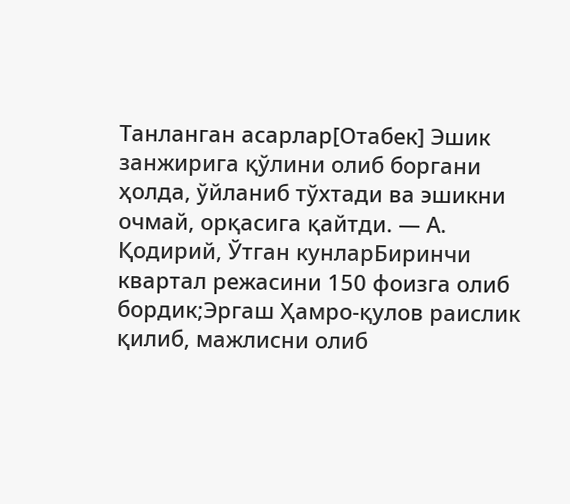Танланган асарлар[Отабек] Эшик занжирига қўлини олиб боргани ҳолда, ўйланиб тўхтади ва эшикни очмай, орқасига қайтди. — А. Қодирий, Ўтган кунларБиринчи квартал режасини 150 фоизга олиб бордик;Эргаш Ҳамро-қулов раислик қилиб, мажлисни олиб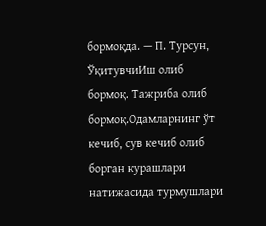бормоқда. — П. Турсун, ЎқитувчиИш олиб бормоқ. Тажриба олиб бормоқ.Одамларнинг ўт кечиб, сув кечиб олиб борган курашлари натижасида турмушлари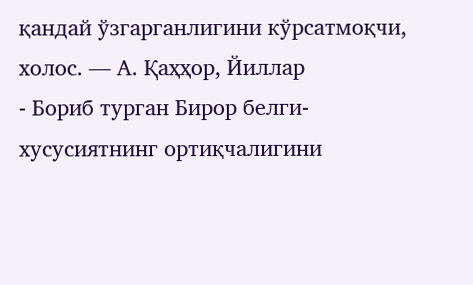қандай ўзгарганлигини кўрсатмоқчи, холос. — А. Қаҳҳор, Йиллар
- Бориб турган Бирор белги-хусусиятнинг ортиқчалигини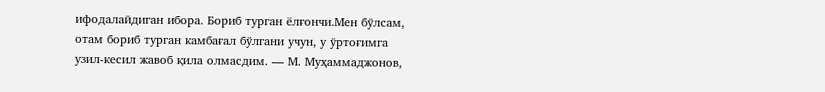ифодалайдиган ибора. Бориб турган ёлғончи.Мен бўлсам, отам бориб турган камбағал бўлгани учун, у ўртоғимга узил-кесил жавоб қила олмасдим. — М. Муҳаммаджонов,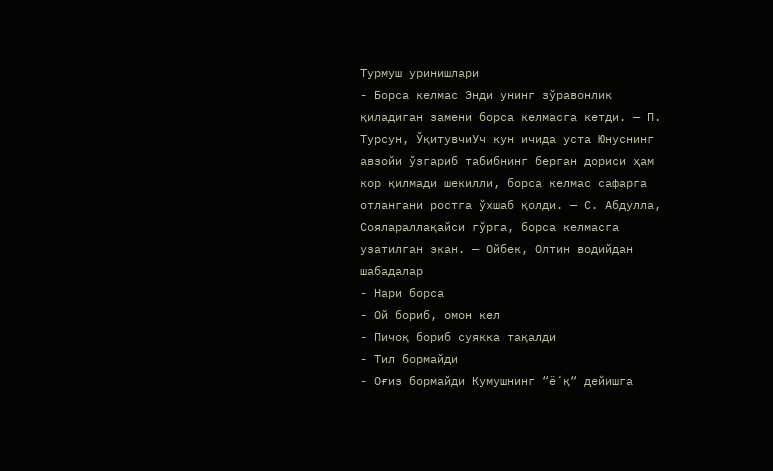Турмуш уринишлари
- Борса келмас Энди унинг зўравонлик қиладиган замени борса келмасга кетди. — П. Турсун, ЎқитувчиУч кун ичида уста Юнуснинг авзойи ўзгариб табибнинг берган дориси ҳам кор қилмади шекилли, борса келмас сафарга отлангани ростга ўхшаб қолди. — С. Абдулла, Соялараллақайси гўрга, борса келмасга узатилган экан. — Ойбек, Олтин водийдан шабадалар
- Нари борса
- Ой бориб, омон кел
- Пичоқ бориб суякка тақалди
- Тил бормайди
- Оғиз бормайди Кумушнинг “ёʻқ“ дейишга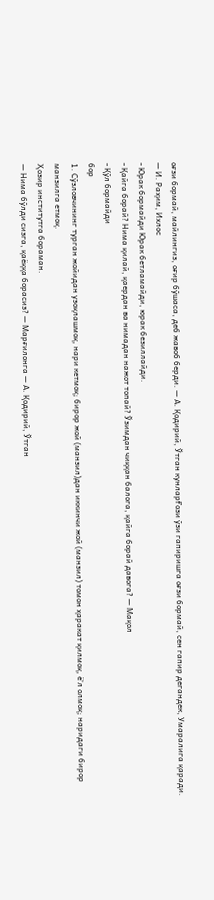оғзи бормай, майлингиз, оғир бўшаса, деб жавоб берди. — А. Қодирий, Ўтган кунларҒози ўзи гапиришга оғзи бормай, сен гапир дегандек, Умаралига қаради. — И. Раҳим, Ихлос
- Юрак бормайди Юрак бетламайди, юрак безиллайди.
- Қайга борай? Нима қилай, қаердан ва нимадан нажот топай? Ўзимдан чиққан балога, қайга борай давога? — Мақол
- Қўл бормайди
бор
1. Сўзловчининг турган жойидан узоқлашмоқ, нари кетмоқ; бирор жой (манзил)дан иккинчи жой (манзил) томон ҳаракат қилмоқ, ёʻл олмоқ; наридаги бирор манзилга етмоқ.
Ҳозир институтга бораман.
— Нима бўлди сизга, қаёққа борасиз? — Марғилонга — А. Қодирий, Ўтган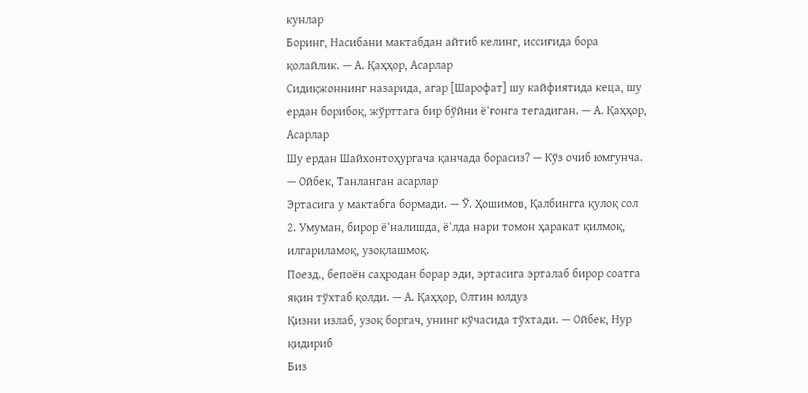кунлар
Боринг, Насибани мактабдан айтиб келинг, иссиғида бора қолайлик. — А. Қаҳҳор, Асарлар
Сидиқжоннинг назарида, агар [Шарофат] шу кайфиятида кеца, шу ердан борибоқ, жўрттага бир бўйни ёʻғонга тегадиган. — А. Қаҳҳор, Асарлар
Шу ердан Шайхонтоҳургача қанчада борасиз? — Кўз очиб юмгунча. — Ойбек, Танланган асарлар
Эртасига у мактабга бормади. — Ў. Ҳошимов, Қалбингга қулоқ сол
2. Умуман, бирор ёʻналишда, ёʻлда нари томон ҳаракат қилмоқ, илгариламоқ, узоқлашмоқ.
Поезд., бепоён саҳродан борар эди, эртасига эрталаб бирор соатга яқин тўхтаб қолди. — А. Қаҳҳор, Олтин юлдуз
Қизни излаб, узоқ боргач, унинг кўчасида тўхтади. — Ойбек, Нур қидириб
Биз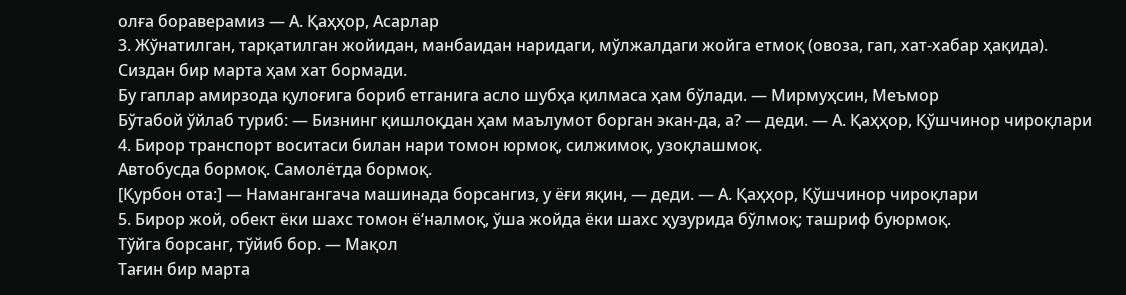олға бораверамиз — А. Қаҳҳор, Асарлар
3. Жўнатилган, тарқатилган жойидан, манбаидан наридаги, мўлжалдаги жойга етмоқ (овоза, гап, хат-хабар ҳақида).
Сиздан бир марта ҳам хат бормади.
Бу гаплар амирзода қулоғига бориб етганига асло шубҳа қилмаса ҳам бўлади. — Мирмуҳсин, Меъмор
Бўтабой ўйлаб туриб: — Бизнинг қишлоқдан ҳам маълумот борган экан-да, а? — деди. — А. Қаҳҳор, Қўшчинор чироқлари
4. Бирор транспорт воситаси билан нари томон юрмоқ, силжимоқ, узоқлашмоқ.
Автобусда бормоқ. Самолётда бормоқ.
[Қурбон ота:] — Намангангача машинада борсангиз, у ёғи яқин, — деди. — А. Қаҳҳор, Қўшчинор чироқлари
5. Бирор жой, обект ёки шахс томон ёʻналмоқ, ўша жойда ёки шахс ҳузурида бўлмоқ; ташриф буюрмоқ.
Тўйга борсанг, тўйиб бор. — Мақол
Тағин бир марта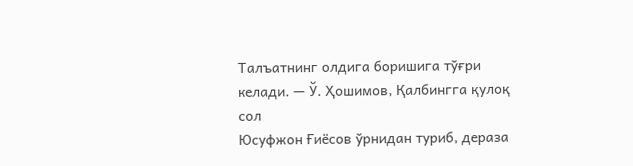Талъатнинг олдига боришига тўғри келади. — Ў. Ҳошимов, Қалбингга қулоқ сол
Юсуфжон Ғиёсов ўрнидан туриб, дераза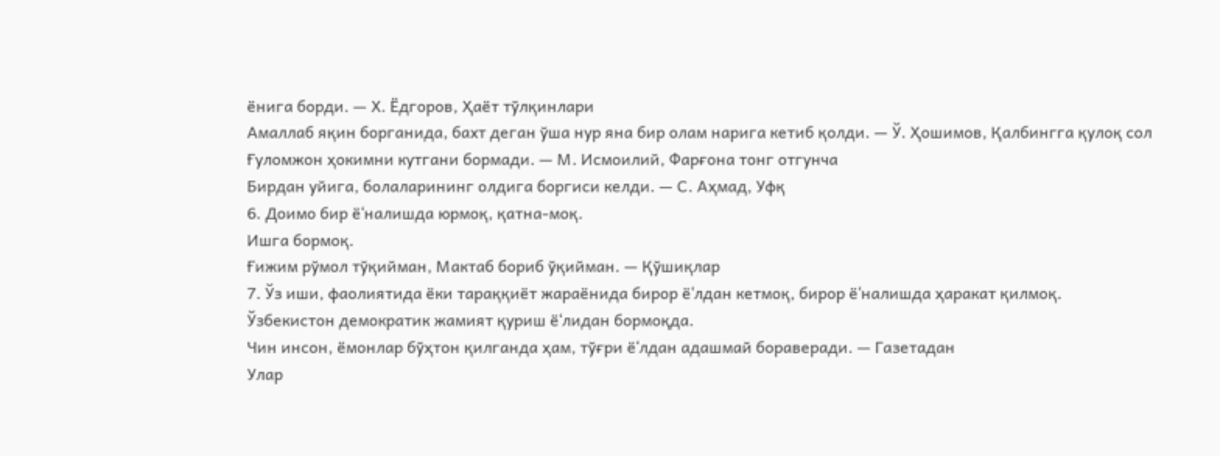ёнига борди. — Х. Ёдгоров, Ҳаёт тўлқинлари
Амаллаб яқин борганида, бахт деган ўша нур яна бир олам нарига кетиб қолди. — Ў. Ҳошимов, Қалбингга қулоқ сол
Ғуломжон ҳокимни кутгани бормади. — М. Исмоилий, Фарғона тонг отгунча
Бирдан уйига, болаларининг олдига боргиси келди. — С. Аҳмад, Уфқ
6. Доимо бир ёʻналишда юрмоқ, қатна-моқ.
Ишга бормоқ.
Ғижим рўмол тўқийман, Мактаб бориб ўқийман. — Қўшиқлар
7. Ўз иши, фаолиятида ёки тараққиёт жараёнида бирор ёʻлдан кетмоқ, бирор ёʻналишда ҳаракат қилмоқ.
Ўзбекистон демократик жамият қуриш ёʻлидан бормоқда.
Чин инсон, ёмонлар бўҳтон қилганда ҳам, тўғри ёʻлдан адашмай бораверади. — Газетадан
Улар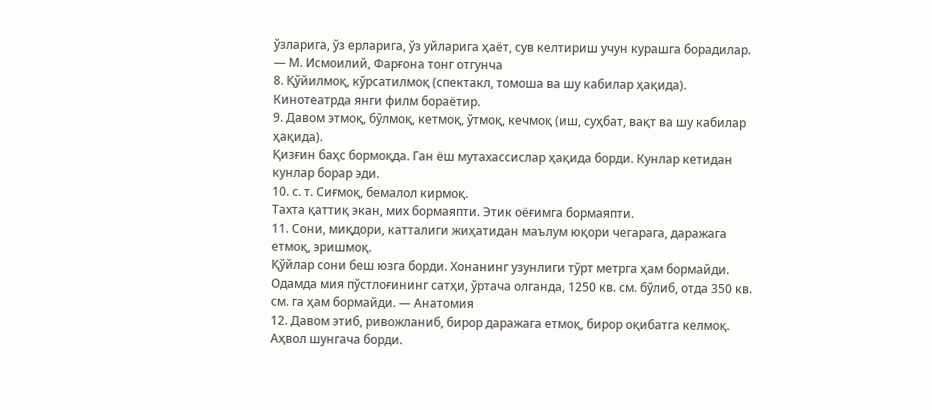ўзларига, ўз ерларига, ўз уйларига ҳаёт, сув келтириш учун курашга борадилар. — М. Исмоилий, Фарғона тонг отгунча
8. Қўйилмоқ, кўрсатилмоқ (спектакл, томоша ва шу кабилар ҳақида).
Кинотеатрда янги филм бораётир.
9. Давом этмоқ, бўлмоқ, кетмоқ, ўтмоқ, кечмоқ (иш, суҳбат, вақт ва шу кабилар ҳақида).
Қизғин баҳс бормоқда. Ган ёш мутахассислар ҳақида борди. Кунлар кетидан кунлар борар эди.
10. с. т. Сиғмоқ, бемалол кирмоқ.
Тахта қаттиқ экан, мих бормаяпти. Этик оёғимга бормаяпти.
11. Сони, миқдори, катталиги жиҳатидан маълум юқори чегарага, даражага етмоқ, эришмоқ.
Қўйлар сони беш юзга борди. Хонанинг узунлиги тўрт метрга ҳам бормайди.
Одамда мия пўстлоғининг сатҳи, ўртача олганда, 1250 кв. см. бўлиб, отда 350 кв. см. га ҳам бормайди. — Анатомия
12. Давом этиб, ривожланиб, бирор даражага етмоқ, бирор оқибатга келмоқ.
Аҳвол шунгача борди.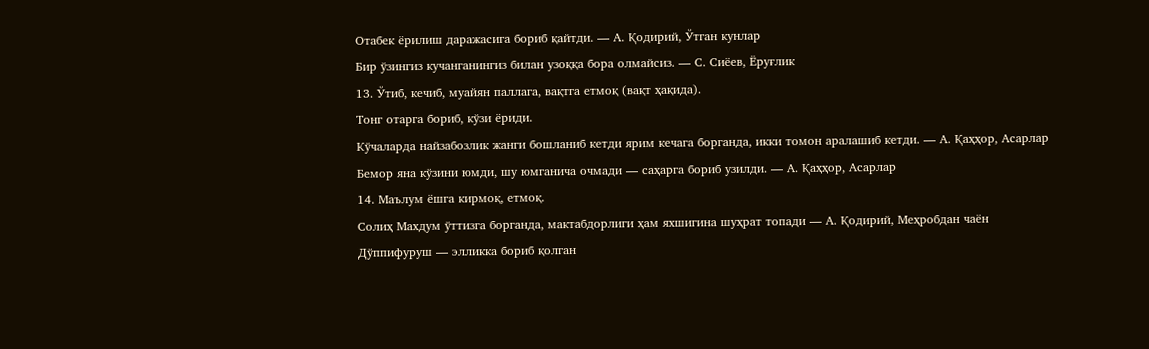Отабек ёрилиш даражасига бориб қайтди. — А. Қодирий, Ўтган кунлар
Бир ўзингиз кучанганингиз билан узоққа бора олмайсиз. — С. Сиёев, Ёруғлик
13. Ўтиб, кечиб, муайян паллага, вақтга етмоқ (вақт ҳақида).
Тонг отарга бориб, кўзи ёриди.
Кўчаларда найзабозлик жанги бошланиб кетди ярим кечага борганда, икки томон аралашиб кетди. — А. Қаҳҳор, Асарлар
Бемор яна кўзини юмди, шу юмганича очмади — саҳарга бориб узилди. — А. Қаҳҳор, Асарлар
14. Маълум ёшга кирмоқ, етмоқ.
Солиҳ Махдум ўттизга борганда, мактабдорлиги ҳам яхшигина шуҳрат топади — А. Қодирий, Меҳробдан чаён
Дўппифуруш — элликка бориб қолган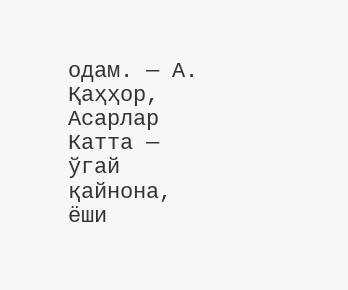одам. — А. Қаҳҳор, Асарлар
Катта — ўгай қайнона, ёши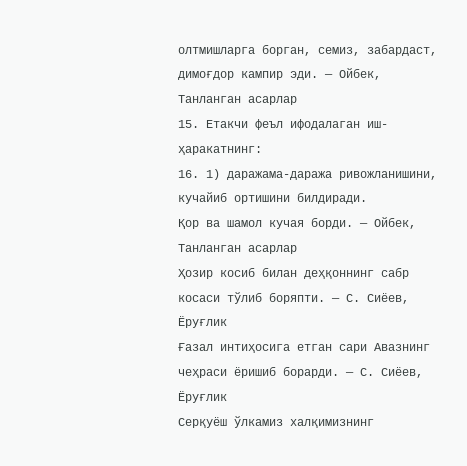олтмишларга борган, семиз, забардаст, димоғдор кампир эди. — Ойбек, Танланган асарлар
15. Етакчи феъл ифодалаган иш-ҳаракатнинг:
16. 1) даражама-даража ривожланишини, кучайиб ортишини билдиради.
Қор ва шамол кучая борди. — Ойбек, Танланган асарлар
Ҳозир косиб билан деҳқоннинг сабр косаси тўлиб боряпти. — С. Сиёев, Ёруғлик
Ғазал интиҳосига етган сари Авазнинг чеҳраси ёришиб борарди. — С. Сиёев, Ёруғлик
Серқуёш ўлкамиз халқимизнинг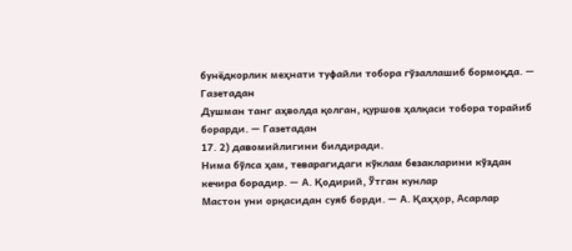бунёдкорлик меҳнати туфайли тобора гўзаллашиб бормоқда. — Газетадан
Душман танг аҳволда қолган, қуршов ҳалқаси тобора торайиб борарди. — Газетадан
17. 2) давомийлигини билдиради.
Нима бўлса ҳам, теварагидаги кўклам безакларини кўздан кечира борадир. — А. Қодирий, Ўтган кунлар
Мастон уни орқасидан суяб борди. — А. Қаҳҳор, Асарлар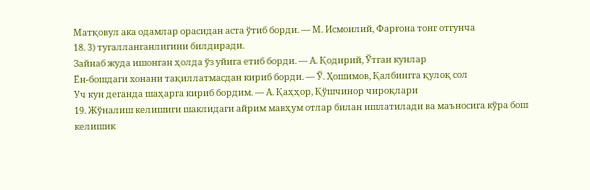Матқовул ака одамлар орасидан аста ўтиб борди. — М. Исмоилий, Фарғона тонг отгунча
18. 3) тугалланганлигини билдиради.
Зайнаб жуда ишонган ҳолда ўз уйига етиб борди. — А. Қодирий, Ўтган кунлар
Ён-бошдаги хонани тақиллатмасдан кириб борди. — Ў. Ҳошимов, Қалбингга қулоқ сол
Уч кун деганда шаҳарга кириб бордим. — А. Қаҳҳор, Қўшчинор чироқлари
19. Жўналиш келишиги шаклидаги айрим мавҳум отлар билан ишлатилади ва маъносига кўра бош келишик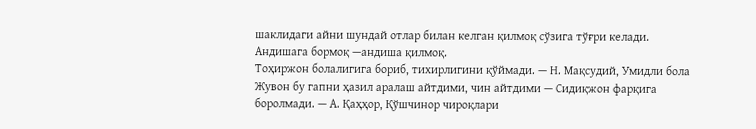шаклидаги айни шундай отлар билан келган қилмоқ сўзига тўғри келади.
Андишага бормоқ —андиша қилмоқ.
Тоҳиржон болалигига бориб, тихирлигини қўймади. — Н. Мақсудий, Умидли бола
Жувон бу гапни ҳазил аралаш айтдими, чин айтдими — Сидиқжон фарқига боролмади. — А. Қаҳҳор, Қўшчинор чироқлари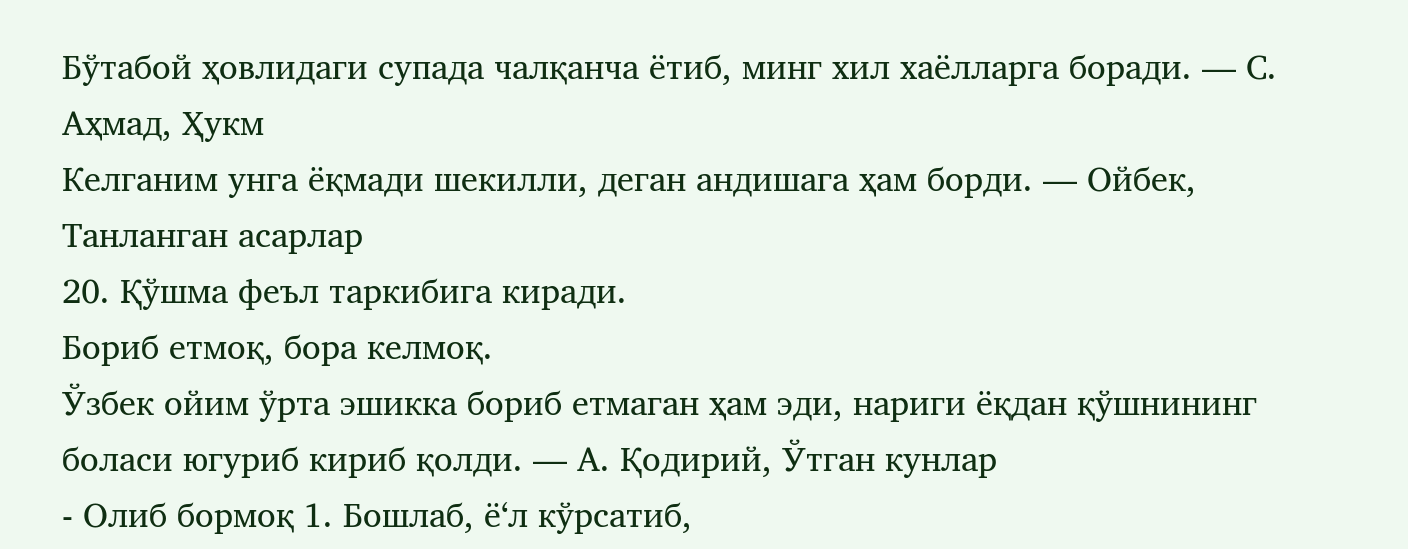Бўтабой ҳовлидаги супада чалқанча ётиб, минг хил хаёлларга боради. — С. Аҳмад, Ҳукм
Келганим унга ёқмади шекилли, деган андишага ҳам борди. — Ойбек, Танланган асарлар
20. Қўшма феъл таркибига киради.
Бориб етмоқ, бора келмоқ.
Ўзбек ойим ўрта эшикка бориб етмаган ҳам эди, нариги ёқдан қўшнининг боласи югуриб кириб қолди. — А. Қодирий, Ўтган кунлар
- Олиб бормоқ 1. Бошлаб, ёʻл кўрсатиб,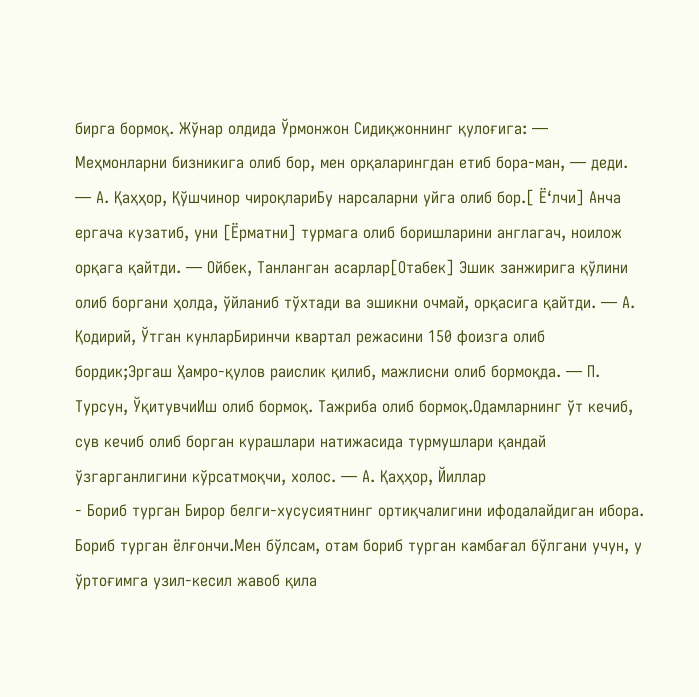бирга бормоқ. Жўнар олдида Ўрмонжон Сидиқжоннинг қулоғига: — Меҳмонларни бизникига олиб бор, мен орқаларингдан етиб бора-ман, — деди. — А. Қаҳҳор, Қўшчинор чироқлариБу нарсаларни уйга олиб бор.[ Ёʻлчи] Анча ергача кузатиб, уни [Ёрматни] турмага олиб боришларини англагач, ноилож орқага қайтди. — Ойбек, Танланган асарлар[Отабек] Эшик занжирига қўлини олиб боргани ҳолда, ўйланиб тўхтади ва эшикни очмай, орқасига қайтди. — А. Қодирий, Ўтган кунларБиринчи квартал режасини 150 фоизга олиб бордик;Эргаш Ҳамро-қулов раислик қилиб, мажлисни олиб бормоқда. — П. Турсун, ЎқитувчиИш олиб бормоқ. Тажриба олиб бормоқ.Одамларнинг ўт кечиб, сув кечиб олиб борган курашлари натижасида турмушлари қандай ўзгарганлигини кўрсатмоқчи, холос. — А. Қаҳҳор, Йиллар
- Бориб турган Бирор белги-хусусиятнинг ортиқчалигини ифодалайдиган ибора. Бориб турган ёлғончи.Мен бўлсам, отам бориб турган камбағал бўлгани учун, у ўртоғимга узил-кесил жавоб қила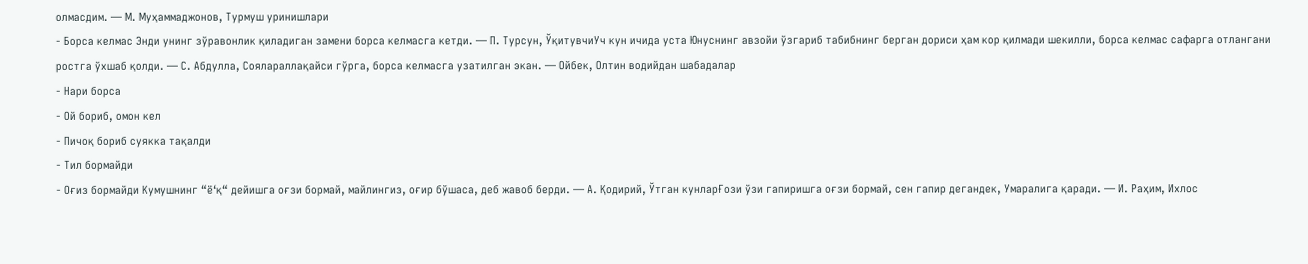олмасдим. — М. Муҳаммаджонов, Турмуш уринишлари
- Борса келмас Энди унинг зўравонлик қиладиган замени борса келмасга кетди. — П. Турсун, ЎқитувчиУч кун ичида уста Юнуснинг авзойи ўзгариб табибнинг берган дориси ҳам кор қилмади шекилли, борса келмас сафарга отлангани ростга ўхшаб қолди. — С. Абдулла, Соялараллақайси гўрга, борса келмасга узатилган экан. — Ойбек, Олтин водийдан шабадалар
- Нари борса
- Ой бориб, омон кел
- Пичоқ бориб суякка тақалди
- Тил бормайди
- Оғиз бормайди Кумушнинг “ёʻқ“ дейишга оғзи бормай, майлингиз, оғир бўшаса, деб жавоб берди. — А. Қодирий, Ўтган кунларҒози ўзи гапиришга оғзи бормай, сен гапир дегандек, Умаралига қаради. — И. Раҳим, Ихлос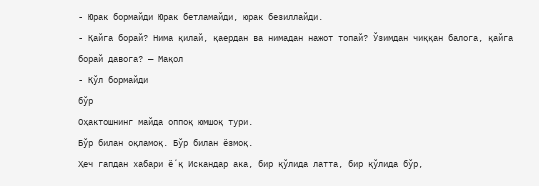- Юрак бормайди Юрак бетламайди, юрак безиллайди.
- Қайга борай? Нима қилай, қаердан ва нимадан нажот топай? Ўзимдан чиққан балога, қайга борай давога? — Мақол
- Қўл бормайди
бўр
Оҳактошнинг майда оппоқ юмшоқ тури.
Бўр билан оқламоқ. Бўр билан ёзмоқ.
Ҳеч гапдан хабари ёʻқ Искандар ака, бир қўлида латта, бир қўлида бўр,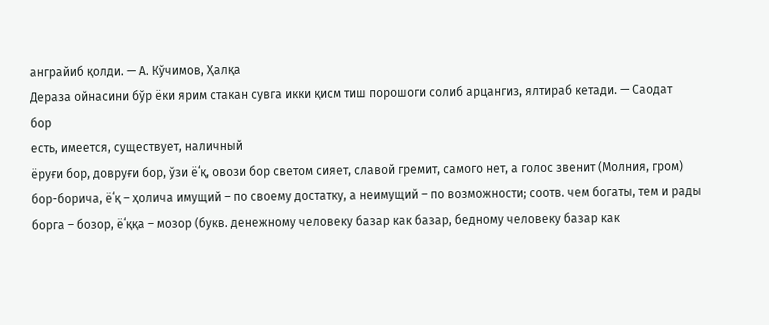анграйиб қолди. — А. Кўчимов, Ҳалқа
Дераза ойнасини бўр ёки ярим стакан сувга икки қисм тиш порошоги солиб арцангиз, ялтираб кетади. — Саодат
бор
есть, имеется, существует, наличный
ёруғи бор, довруғи бор, ўзи ёʻқ, овози бор светом сияет, славой гремит, самого нет, а голос звенит (Молния, гром)
бор-борича, ёʻқ – ҳолича имущий – по своему достатку, а неимущий – по возможности; соотв. чем богаты, тем и рады
борга – бозор, ёʻққа – мозор (букв. денежному человеку базар как базар, бедному человеку базар как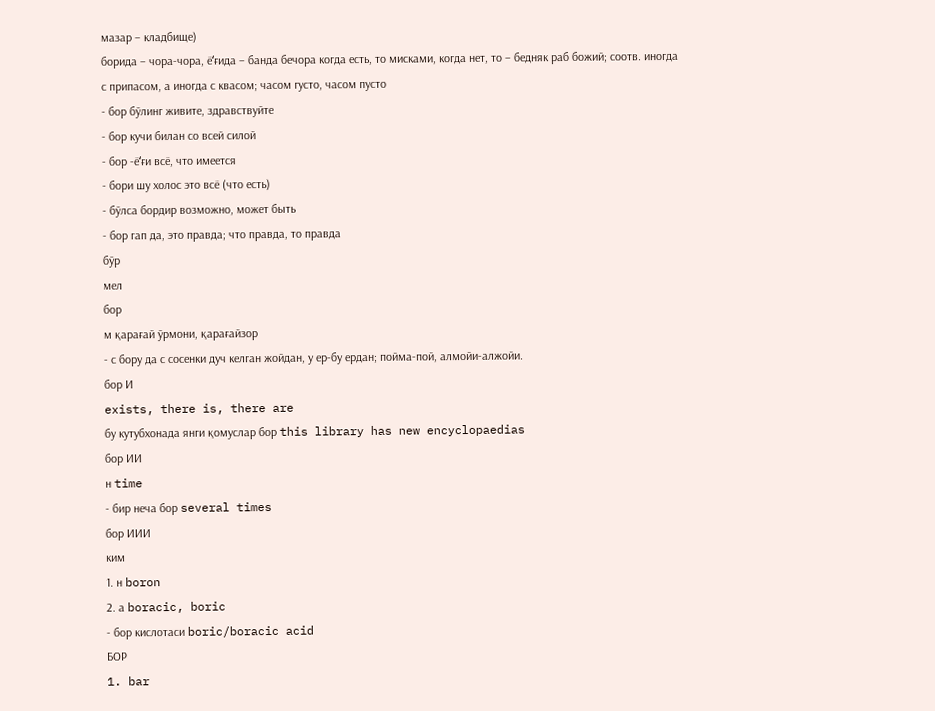мазар – кладбище)
борида – чора-чора, ёʻғида – банда бечора когда есть, то мисками, когда нет, то – бедняк раб божий; соотв. иногда с припасом, а иногда с квасом; часом густо, часом пусто
- бор бўлинг живите, здравствуйте
- бор кучи билан со всей силой
- бор -ёʻғи всё, что имеется
- бори шу холос это всё (что есть)
- бўлса бордир возможно, может быть
- бор гап да, это правда; что правда, то правда
бўр
мел
бор
м қарағай ўрмони, қарағайзор
- с бору да с сосенки дуч келган жойдан, у ер-бу ердан; пойма-пой, алмойи-алжойи.
бор И
exists, there is, there are
бу кутубхонада янги қомуслар бор this library has new encyclopaedias
бор ИИ
н time
- бир неча бор several times
бор ИИИ
ким
1. н boron
2. а boracic, boric
- бор кислотаси boric/boracic acid
БОР
1. bar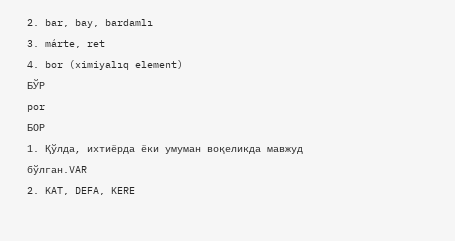2. bar, bay, bardamlı
3. márte, ret
4. bor (ximiyalıq element)
БЎР
por
БОР
1. Қўлда, ихтиёрда ёки умуман воқеликда мавжуд бўлган.VAR
2. KAT, DEFA, KERE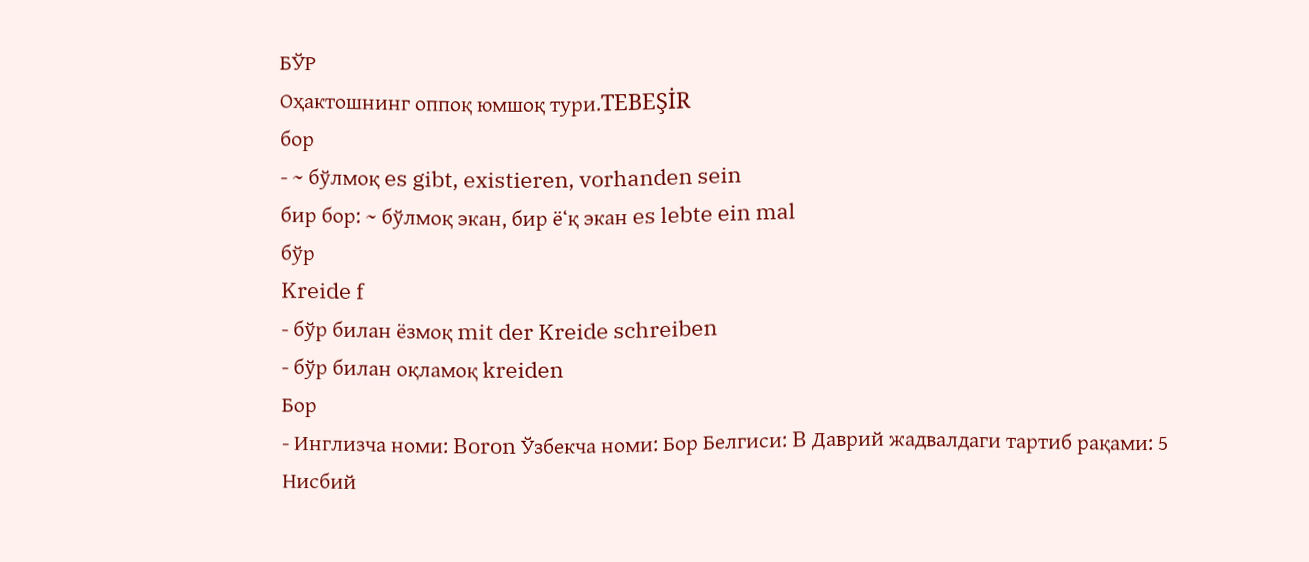БЎР
Оҳактошнинг оппоқ юмшоқ тури.TEBEŞİR
бор
- ~ бўлмоқ es gibt, existieren, vorhanden sein
бир бор: ~ бўлмоқ экан, бир ёʻқ экан es lebte ein mal
бўр
Kreide f
- бўр билан ёзмоқ mit der Kreide schreiben
- бўр билан оқламоқ kreiden
Бор
- Инглизча номи: Boron Ўзбекча номи: Бор Белгиси: B Даврий жадвалдаги тартиб рақами: 5 Нисбий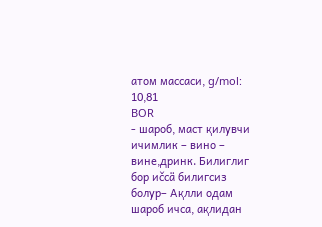атом массаси, g/mol: 10,81
BOR
- шароб, маст қилувчи ичимлик – вино – вине,дринк. Билиглиг бор иčсä билигсиз болур– Ақлли одам шароб ичса, ақлидан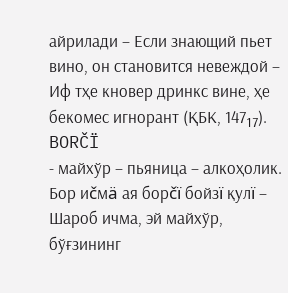айрилади – Если знающий пьет вино, он становится невеждой – Иф тҳе кновер дринкс вине, ҳе бекомес игнорант (ҚБК, 147₁₇).
BORČÏ
- майхўр – пьяница – алкоҳолик. Бор иčмä ая борčï бойзï қулï – Шароб ичма, эй майхўр, бўғзининг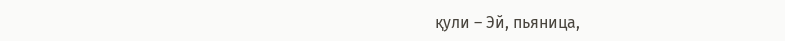қули – Эй, пьяница,